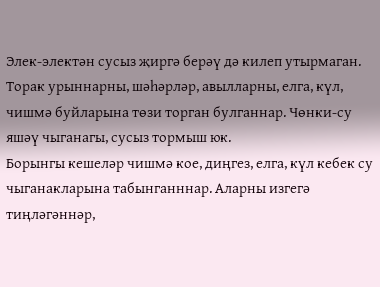Элек-электән сусыз җиргә берәү дә килеп утырмаган. Торак урыннарны, шәһәрләр, авылларны, елга, күл, чишмә буйларына төзи торган булганнар. Чөнки-су яшәү чыганагы, сусыз тормыш юк.
Борынгы кешеләр чишмә кое, диңгез, елга, күл кебек су чыганакларына табынганннар. Аларны изгегә тиңләгәннәр,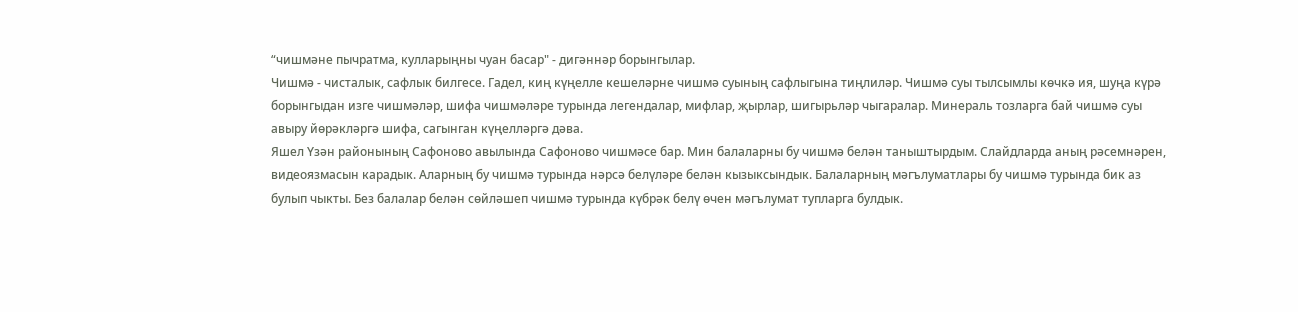“чишмәне пычратма, кулларыңны чуан басар" - дигәннәр борынгылар.
Чишмә - чисталык, сафлык билгесе. Гадел, киң күңелле кешеләрне чишмә суының сафлыгына тиңлиләр. Чишмә суы тылсымлы көчкә ия, шуңа күрә борынгыдан изге чишмәләр, шифа чишмәләре турында легендалар, мифлар, җырлар, шигырьләр чыгаралар. Минераль тозларга бай чишмә суы авыру йөрәкләргә шифа, сагынган күңелләргә дәва.
Яшел Үзән районының Сафоново авылында Сафоново чишмәсе бар. Мин балаларны бу чишмә белән таныштырдым. Слайдларда аның рәсемнәрен, видеоязмасын карадык. Аларның бу чишмә турында нәрсә белүләре белән кызыксындык. Балаларның мәгълуматлары бу чишмә турында бик аз булып чыкты. Без балалар белән сөйләшеп чишмә турында күбрәк белү өчен мәгълумат тупларга булдык.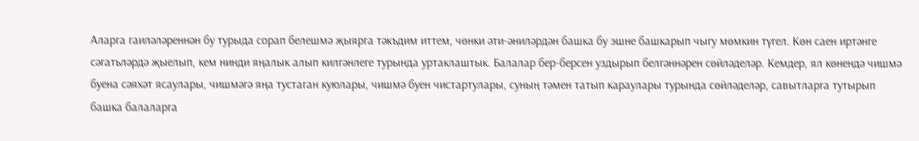Аларга гаиләләреннән бу турыда сорап белешмә җыярга тәкъдим иттем, чөнки әти-әниләрдән башка бу эшне башкарып чыгу мөмкин түгел. Көн саен иртәнге сәгатьләрдә җыелып, кем нинди яңалык алып килгәнлеге турында уртаклаштык. Балалар бер-берсен уздырып белгәннәрен сөйләделәр. Кемдер, ял көнендә чишмә буена сәяхәт ясаулары, чишмәгә яңа тустаган куюлары, чишмә буен чистартулары, суның тәмен татып караулары турында сөйләделәр, савытларга тутырып башка балаларга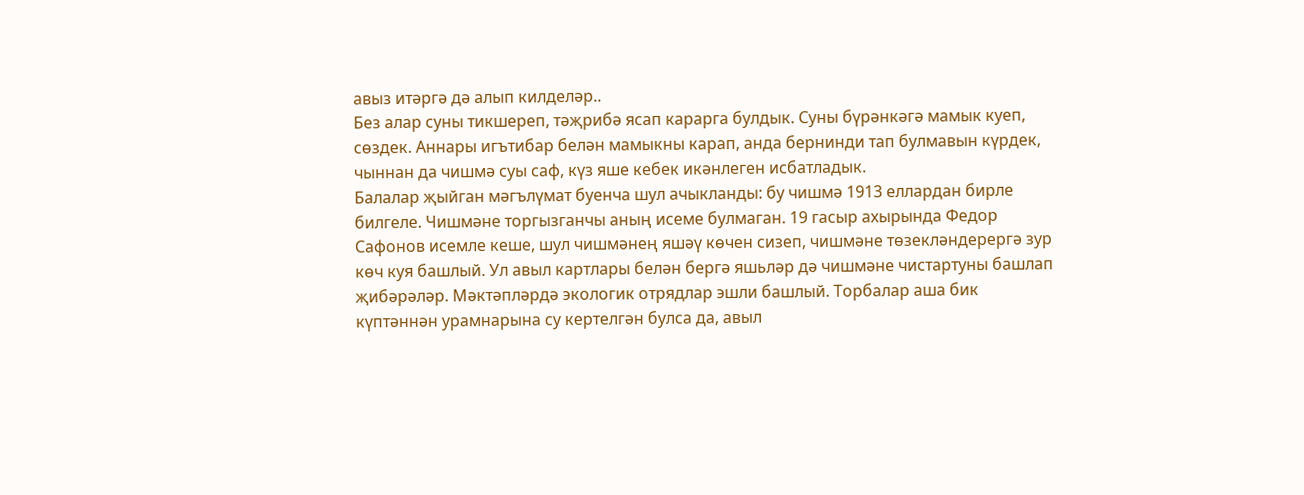авыз итәргә дә алып килделәр..
Без алар суны тикшереп, тәҗрибә ясап карарга булдык. Суны бүрәнкәгә мамык куеп, сөздек. Аннары игътибар белән мамыкны карап, анда бернинди тап булмавын күрдек, чыннан да чишмә суы саф, күз яше кебек икәнлеген исбатладык.
Балалар җыйган мәгълүмат буенча шул ачыкланды: бу чишмә 1913 еллардан бирле билгеле. Чишмәне торгызганчы аның исеме булмаган. 19 гасыр ахырында Федор Сафонов исемле кеше, шул чишмәнең яшәү көчен сизеп, чишмәне төзекләндерергә зур көч куя башлый. Ул авыл картлары белән бергә яшьләр дә чишмәне чистартуны башлап җибәрәләр. Мәктәпләрдә экологик отрядлар эшли башлый. Торбалар аша бик күптәннән урамнарына су кертелгән булса да, авыл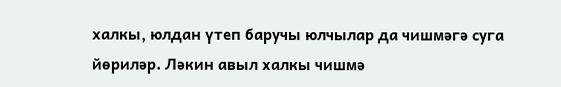халкы, юлдан үтеп баручы юлчылар да чишмәгә суга йөриләр. Ләкин авыл халкы чишмә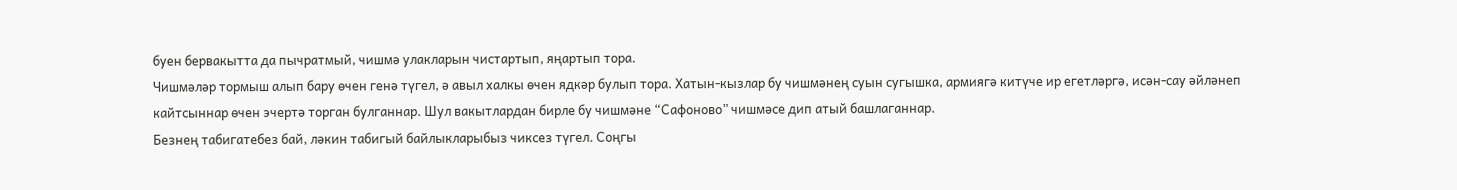буен бервакытта да пычратмый, чишмә улакларын чистартып, яңартып тора.
Чишмәләр тормыш алып бару өчен генә түгел, ә авыл халкы өчен ядкәр булып тора. Хатын-кызлар бу чишмәнең суын сугышка, армиягә китүче ир егетләргә, исән-сау әйләнеп кайтсыннар өчен эчертә торган булганнар. Шул вакытлардан бирле бу чишмәне “Сафоново” чишмәсе дип атый башлаганнар.
Безнең табигатебез бай, ләкин табигый байлыкларыбыз чиксез түгел. Соңгы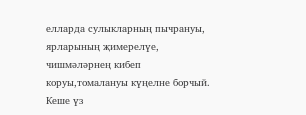елларда сулыкларның пычрануы, ярларының җимерелүе, чишмәләрнең кибеп коруы,томалануы күңелне борчый. Кеше үз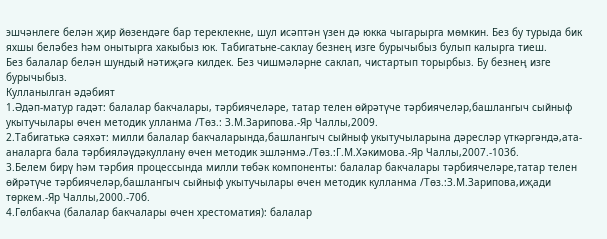эшчәнлеге белән җир йөзендәге бар тереклекне, шул исәптән үзен дә юкка чыгарырга мөмкин. Без бу турыда бик яхшы беләбез һәм онытырга хакыбыз юк. Табигатьне-саклау безнең изге бурычыбыз булып калырга тиеш.
Без балалар белән шундый нәтиҗәгә килдек. Без чишмәләрне саклап, чистартып торырбыз. Бу безнең изге бурычыбыз.
Кулланылган әдәбият
1.Әдәп-матур гадәт: балалар бакчалары, тәрбиячеләре, татар телен өйрәтүче тәрбиячеләр,башлангыч сыйныф укытучылары өчен методик улланма /Төз.: З.М.Зарипова.-Яр Чаллы,2009.
2.Табигатькә сәяхәт: милли балалар бакчаларында,башлангыч сыйныф укытучыларына дәресләр үткәргәндә,ата-аналарга бала тәрбияләүдәкуллану өчен методик эшләнмә./Төз.:Г.М.Хәкимова.-Яр Чаллы,2007.-103б.
3.Белем бирү һәм тәрбия процессында милли төбәк компоненты: балалар бакчалары тәрбиячеләре,татар телен өйрәтүче тәрбиячеләр,башлангыч сыйныф укытучылары өчен методик кулланма /Төз.:З.М.Зарипова,иҗади төркем.-Яр Чаллы,2000.-70б.
4.Гөлбакча (балалар бакчалары өчен хрестоматия): балалар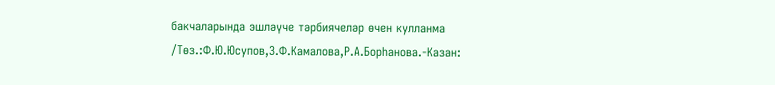бакчаларында эшләүче тәрбиячеләр өчен кулланма /Төз.:Ф.Ю.Юсупов,З.Ф.Камалова,Р.А.Борһанова.-Казан: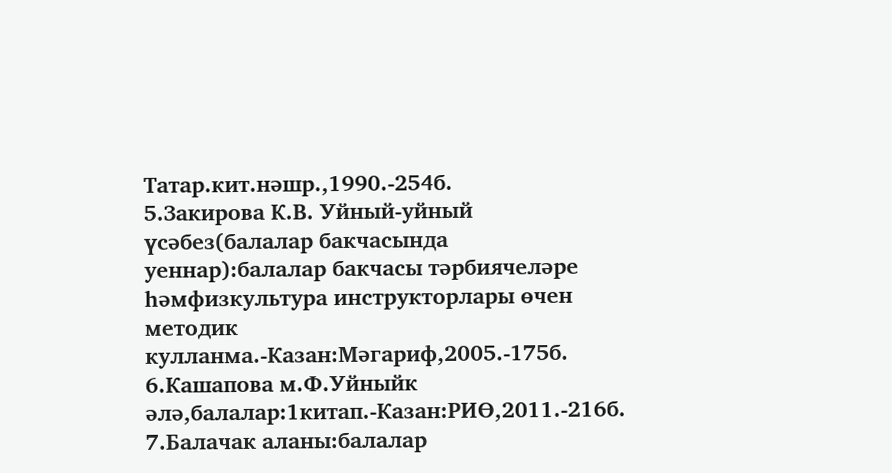Татар.кит.нәшр.,1990.-254б.
5.Закирова К.В. Уйный-уйный үсәбез(балалар бакчасында уеннар):балалар бакчасы тәрбиячеләре һәмфизкультура инструкторлары өчен методик кулланма.-Казан:Мәгариф,2005.-175б.
6.Кашапова м.Ф.Уйныйк әлә,балалар:1китап.-Казан:РИӨ,2011.-216б.
7.Балачак аланы:балалар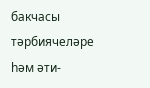бакчасы тәрбиячеләре һәм әти-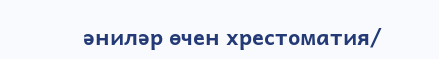әниләр өчен хрестоматия/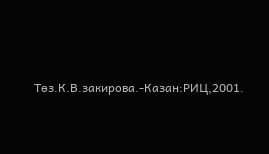Төз.К.В.закирова.-Казан:РИЦ,2001.